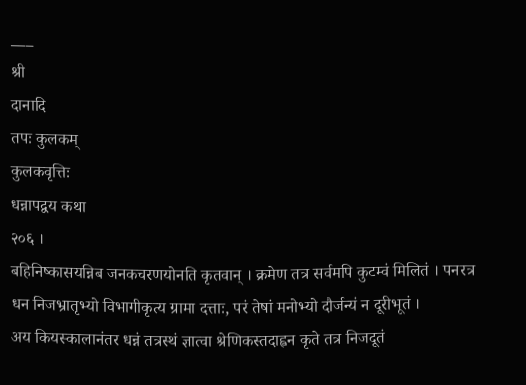___
श्री
दानादि
तपः कुलकम्
कुलकवृत्तिः
धन्नापद्वय कथा
२०६ ।
बहिनिष्कासयन्निब जनकचरणयोनति कृतवान् । क्रमेण तत्र सर्वमपि कुटम्वं मिलितं । पनरत्र धन निजभ्रातृभ्यो विभागीकृत्य ग्रामा दत्ताः, परं तेषां मनोभ्यो दौर्जन्यं न दूरीभूतं ।
अय कियस्कालानंतर धन्नं तत्रस्थं ज्ञात्वा श्रेणिकस्तदाह्वन कृते तत्र निजदूतं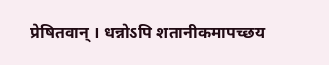प्रेषितवान् । धन्नोऽपि शतानीकमापच्छय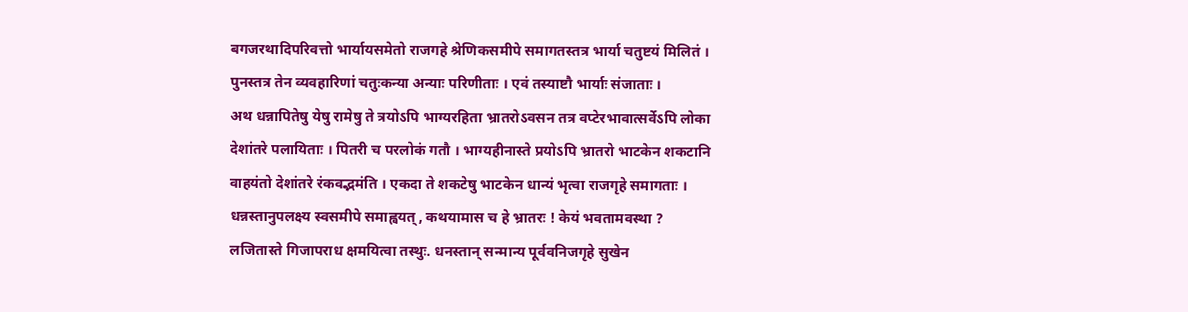बगजरथादिपरिवत्तो भार्यायसमेतो राजगहे श्रेणिकसमीपे समागतस्तत्र भार्या चतुष्टयं मिलितं । पुनस्तत्र तेन व्यवहारिणां चतुःकन्या अन्याः परिणीताः । एवं तस्याष्टौ भार्याः संजाताः ।
अथ धन्नापितेषु येषु रामेषु ते त्रयोऽपि भाग्यरहिता भ्रातरोऽवसन तत्र वप्टेरभावात्सर्वेऽपि लोका देशांतरे पलायिताः । पितरी च परलोकं गतौ । भाग्यहीनास्ते प्रयोऽपि भ्रातरो भाटकेन शकटानि वाहयंतो देशांतरे रंकवद्भमंति । एकदा ते शकटेषु भाटकेन धान्यं भृत्वा राजगृहे समागताः । धन्नस्तानुपलक्ष्य स्वसमीपे समाह्वयत्, कथयामास च हे भ्रातरः ! केयं भवतामवस्था ? लजितास्ते गिजापराध क्षमयित्वा तस्थुः. धनस्तान् सन्मान्य पूर्ववनिजगृहे सुखेन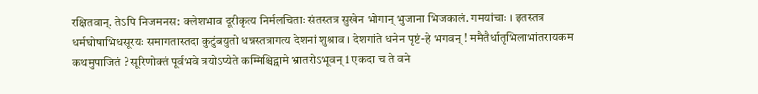रक्षितवान्. तेऽपि निजमनस: क्लेशभाव दूरीकृत्य निर्मलचिताः संतस्तत्र सुखेन भोगान् भुजाना भिजकालं. गमयांचाः । इतस्तत्र धर्मघोषाभिधसूरयः समागतास्तदा कुटुंबयुतो धन्नस्तत्रागत्य देशनां शुश्राव । देशगांते धनेन पृष्टं-हे भगवन् ! ममैतैर्धातृभिलाभांतरायकम कथमुपाजितं ? सूरिणोक्तं पूर्वभवे त्रयोऽप्येते कम्मिश्चिद्ग्रामे भ्रातरोऽभूवन् 1 एकदा च ते वने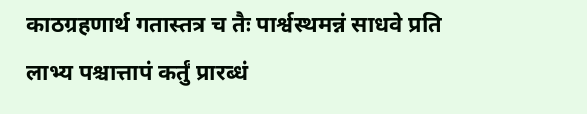काठग्रहणार्थ गतास्तत्र च तैः पार्श्वस्थमन्नं साधवे प्रति लाभ्य पश्चात्तापं कर्तुं प्रारब्धं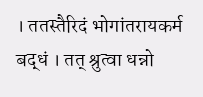। ततस्तैरिदं भोगांतरायकर्म बद्धं । तत् श्रुत्वा धन्नो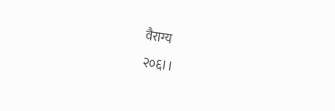वैराग्य
२०६।।